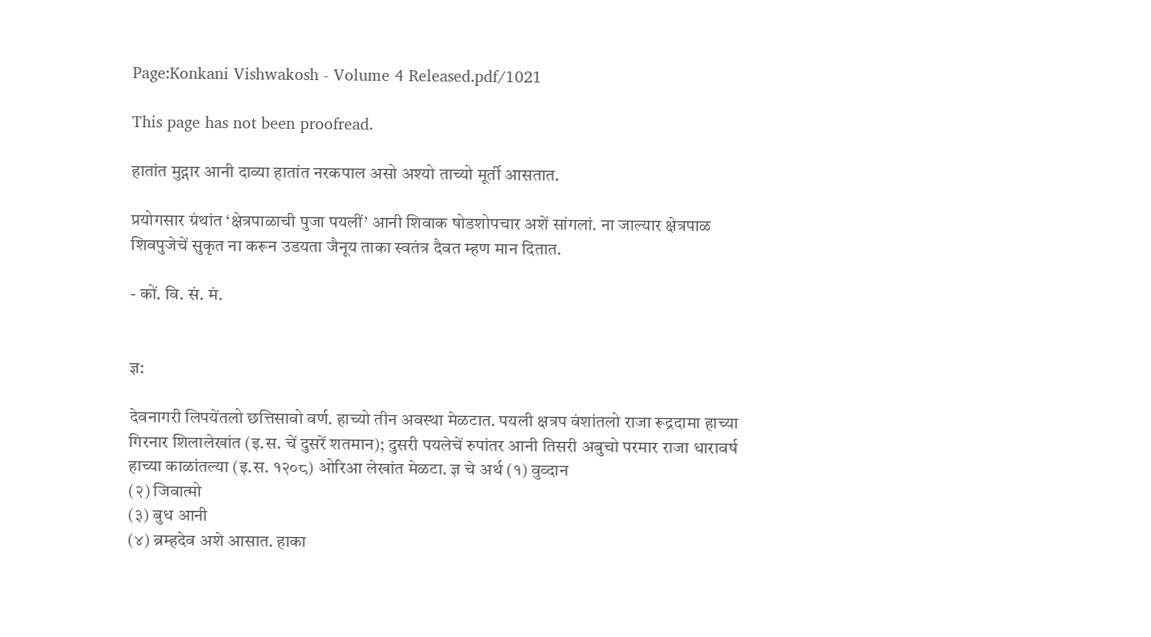Page:Konkani Vishwakosh - Volume 4 Released.pdf/1021

This page has not been proofread.

हातांत मुद्गार आनी दाव्या हातांत नरकपाल असो अश्यो ताच्यो मूर्ती आसतात.

प्रयोगसार ग्रंथांत ‘क्षेत्रपाळाची पुजा पयलीं’ आनी शिवाक षोडशोपचार अशें सांगलां. ना जाल्यार क्षेत्रपाळ शिवपुजेचें सुकृत ना करून उडयता जैनूय ताका स्वतंत्र दैवत म्हण मान दितात.

- कों. वि. सं. मं.


ज्ञ:

देवनागरी लिपयेंतलो छत्तिसावो वर्ण. हाच्यो तीन अवस्था मेळटात. पयली क्षत्रप वंशांतलो राजा रूद्रदामा हाच्या गिरनार शिलालेखांत (इ.स. चें दुसरें शतमान); दुसरी पयलेचें रुपांतर आनी तिसरी अबुचो परमार राजा धारावर्ष हाच्या काळांतल्या (इ.स. १२०८) ओरिआ लेखांत मेळटा. ज्ञ चे अर्थ (१) वुव्दान
(२) जिवात्मो
(३) बुध आनी
(४) ब्रम्हदेव अशे आसात. हाका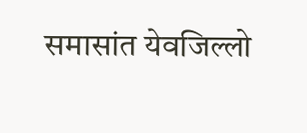समासांत येवजिल्लो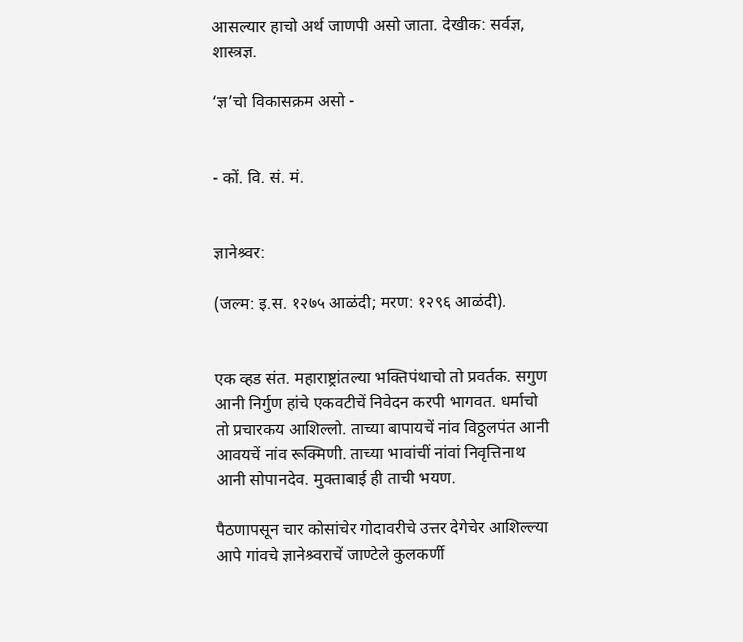आसल्यार हाचो अर्थ जाणपी असो जाता. देखीक: सर्वज्ञ, शास्त्रज्ञ.

‘ज्ञ’चो विकासक्रम असो -


- कों. वि. सं. मं.


ज्ञानेश्र्वर:

(जल्म: इ.स. १२७५ आळंदी; मरण: १२९६ आळंदी).


एक व्हड संत. महाराष्ट्रांतल्या भक्तिपंथाचो तो प्रवर्तक. सगुण आनी निर्गुण हांचे एकवटीचें निवेदन करपी भागवत. धर्माचो तो प्रचारकय आशिल्लो. ताच्या बापायचें नांव विठ्ठलपंत आनी आवयचें नांव रूक्मिणी. ताच्या भावांचीं नांवां निवृत्तिनाथ आनी सोपानदेव. मुक्ताबाई ही ताची भयण.

पैठणापसून चार कोसांचेर गोदावरीचे उत्तर देगेचेर आशिल्ल्या आपे गांवचे ज्ञानेश्र्वराचें जाण्टेले कुलकर्णी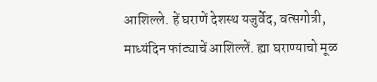आशिल्ले. हें घराणें देशस्थ यजुर्वेद, वत्सगोत्री, माध्यंदिन फांट्याचें आशिल्लें. ह्या घराण्याचो मूळ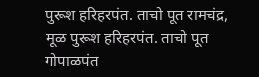पुरूश हरिहरपंत. ताचो पूत रामचंद्र, मूळ पुरूश हरिहरपंत. ताचो पूत गोपाळपंत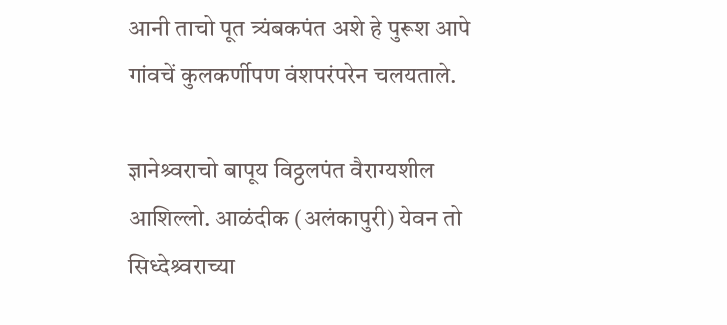आनी ताचो पूत त्र्यंबकपंत अशे हे पुरूश आपे गांवचें कुलकर्णीपण वंशपरंपरेन चलयताले.

ज्ञानेश्र्वराचो बापूय विठ्ठलपंत वैराग्यशील आशिल्लो. आळंदीक (अलंकापुरी) येवन तो सिध्देश्र्वराच्या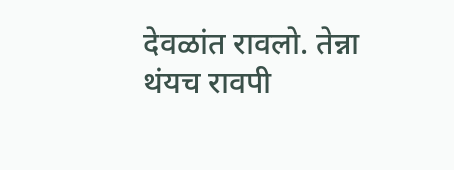देवळांत रावलो. तेन्ना थंयच रावपी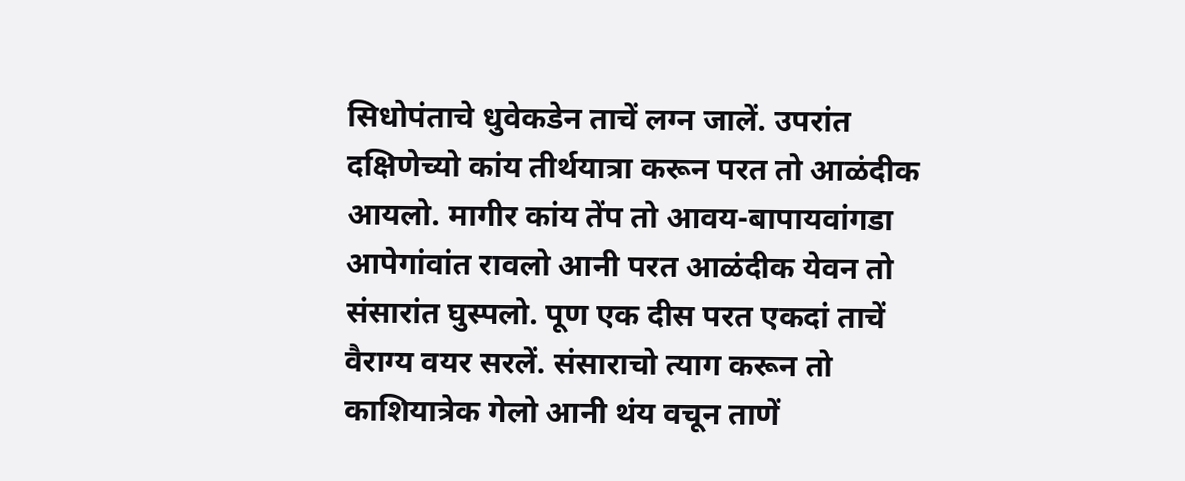सिधोपंताचे धुवेकडेन ताचें लग्न जालें. उपरांत दक्षिणेच्यो कांय तीर्थयात्रा करून परत तो आळंदीक आयलो. मागीर कांय तेंप तो आवय-बापायवांगडा आपेगांवांत रावलो आनी परत आळंदीक येवन तो संसारांत घुस्पलो. पूण एक दीस परत एकदां ताचें वैराग्य वयर सरलें. संसाराचो त्याग करून तो काशियात्रेक गेलो आनी थंय वचून ताणें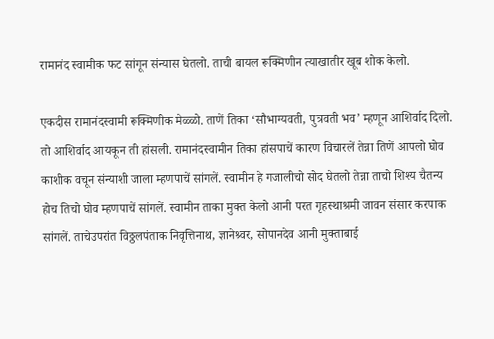रामानंद स्वामीक फट सांगून संन्यास घेतलो. ताची बायल रूक्मिणीन त्याखातीर खूब शोक केलो.

एकदीस रामानंदस्वामी रूक्मिणीक मेळ्ळो. ताणें तिका ‘सौभाग्यवती, पुत्रवती भव’ म्हणून आशिर्वाद दिलो. तो आशिर्वाद आयकून ती हांसली. रामानंदस्वामीन तिका हांसपाचें कारण विचारलें तेन्ना तिणें आपलो घोव काशीक वचून संन्याशी जाला म्हणपाचें सांगलें. स्वामीन हे गजालीचो सोद घेतलो तेन्ना ताचो शिश्य चैतन्य होच तिचो घोव म्हणपाचें सांगलें. स्वामीन ताका मुक्त केलो आनी परत गृहस्थाश्रमी जावन संसार करपाक सांगलें. ताचेउपरांत विठ्ठलपंताक निवृत्तिनाथ, ज्ञानेश्र्वर, सोपानदेव आनी मुक्ताबाई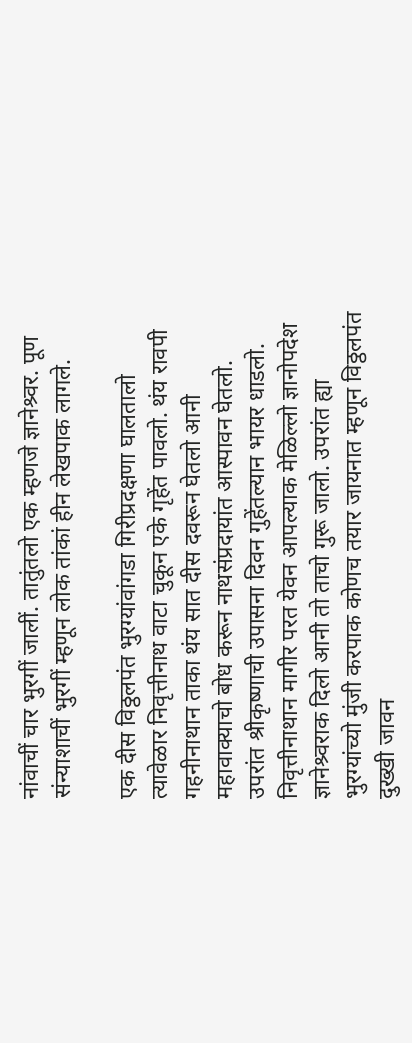नांवाचीं चार भुरगीं जालीं. तातुंतलो एक म्हणजे ज्ञानेश्र्वर. पूण संन्याशाचीं भुरगीं म्हणून लोक तांकां हीन लेखपाक लागले.

एक दीस विठ्ठलपंत भुरग्यांवांगडा गिरीप्रदक्षणा घालतालो त्यावेळार निवृत्तीनाथ वाटा चुकून एके गृहेंत पावलो. थंय रावपी गहनीनाथान ताका थंय सात दीस दवरून घेतलो आनी महावाक्याचो बोध करून नाथसंप्रदायांत आस्पावन घेतलो. उपरांत श्रीकृष्णाची उपासना दिवन गुहेंतल्यान भायर धाडलो. निवृत्तीनाथान मागीर परत येवन आपल्याक मेळिल्लो ज्ञानोपदेश ज्ञानेश्र्वराक दिलो आनी तो ताचो गुरू जालो. उपरांत ह्या भुरग्यांच्यो मुंजी करपाक कोणच तयार जायनात म्हणून विठ्ठलपंत दुख्खी जावन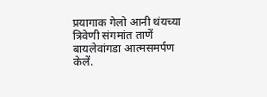प्रयागाक गेलो आनी थंयच्या त्रिवेणी संगमांत ताणें बायलेवांगडा आत्मसमर्पण केलें.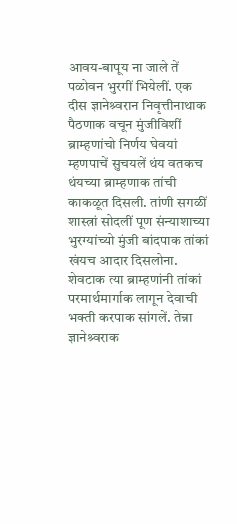आवय-बापूय ना जाले तें पळोवन भुरगीं भियेलीं. एक दीस ज्ञानेश्र्वरान निवृत्तीनाथाक पैठणाक वचून मुंजीविशीं ब्राम्हणांचो निर्णय घेवयां म्हणपाचें सुचयलें थंय वतकच थंयच्या ब्राम्हणाक तांची काकळूत दिसली. तांणी सगळीं शास्त्रां सोदलीं पूण संन्याशाच्या भुरग्यांच्यो मुंजी बांदपाक तांकां खंयच आदार दिसलोना. शेवटाक त्या ब्राम्हणांनी तांकां परमार्थमार्गाक लागून देवाची भक्ती करपाक सांगलें. तेन्ना ज्ञानेश्र्वराक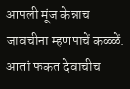आपली मूंज केन्नाच जावचीना म्हणपाचें कळ्ळें. आतां फकत देवाचीच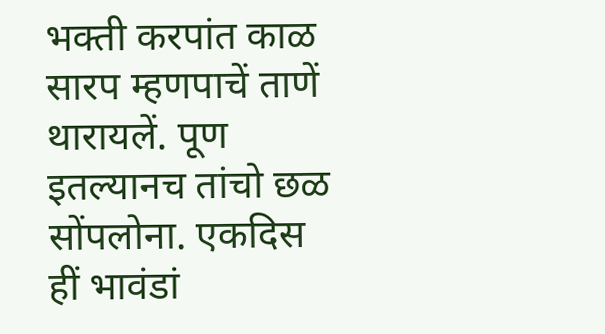भक्ती करपांत काळ सारप म्हणपाचें ताणें थारायलें. पूण इतल्यानच तांचो छळ सोंपलोना. एकदिस हीं भावंडां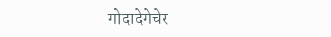गोदादेगेचेर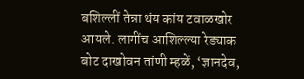बशिल्लीं तेन्ना थंय कांय टवाळखोर आयले. लागींच आशिल्ल्या रेड्याक बोट दाखोवन तांणी म्हळें, ‘ज्ञानदेव,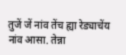तुजें जें नांव तेंच ह्या रेड्याचेंय नांव आसा. तेन्ना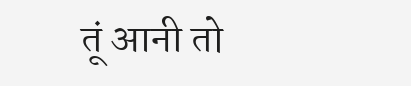तूं आनी तो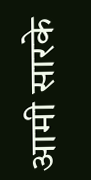आमी सारके